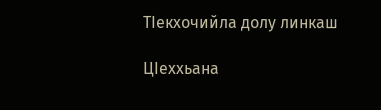ТIекхочийла долу линкаш

ЦIеххьана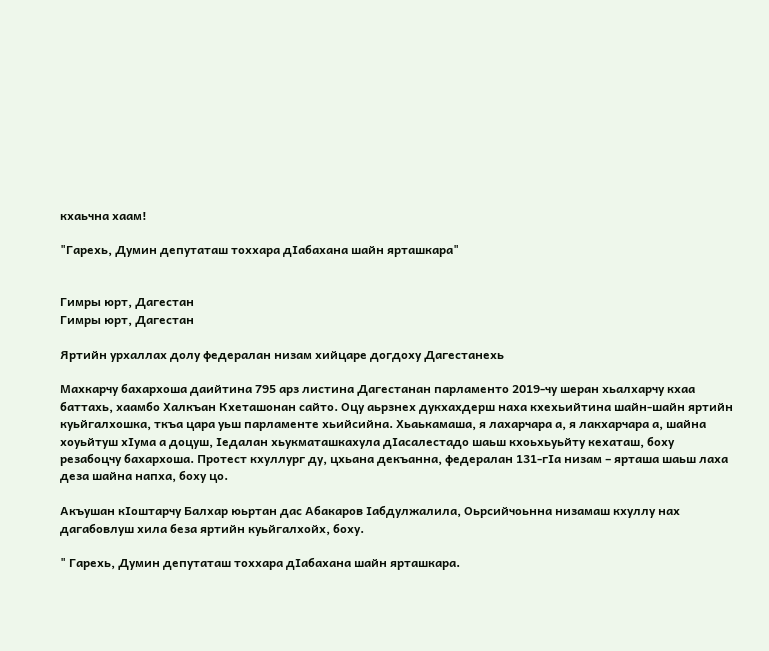кхаьчна хаам!

"Гарехь, Думин депутаташ тоххара дIабахана шайн ярташкара"


Гимры юрт, Дагестан
Гимры юрт, Дагестан

Яртийн урхаллах долу федералан низам хийцаре догдоху Дагестанехь

Махкарчу бахархоша даийтина 795 арз листина Дагестанан парламенто 2019-чу шеран хьалхарчу кхаа баттахь, хаамбо Халкъан Кхеташонан сайто. Оцу аьрзнех дукхахдерш наха кхехьийтина шайн-шайн яртийн куьйгалхошка, ткъа цара уьш парламенте хьийсийна. Хьаькамаша, я лахарчара а, я лакхарчара а, шайна хоуьйтуш хIума а доцуш, Iедалан хьукматашкахула дIасалестадо шаьш кхоьхьуьйту кехаташ, боху резабоцчу бахархоша. Протест кхуллург ду, цхьана декъанна, федералан 131-гIа низам – ярташа шаьш лаха деза шайна напха, боху цо.

Акъушан кIоштарчу Балхар юьртан дас Абакаров Iабдулжалила, Оьрсийчоьнна низамаш кхуллу нах дагабовлуш хила беза яртийн куьйгалхойх, боху.

" Гарехь, Думин депутаташ тоххара дIабахана шайн ярташкара.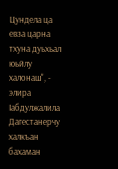Цундела ца евза царна тхуна дуьхьал юьйлу халонаш", - элира Iабдулжалила Дагестанерчу халкъан бахаман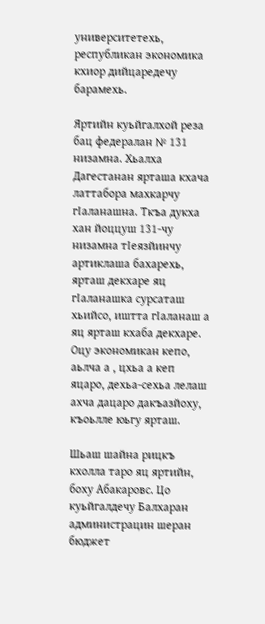университетехь, республикан экономика кхиор дийцаредечу барамехь.

Яртийн куьйгалхой реза бац федералан № 131 низамна. Хьалха Дагестанан ярташа кхача латтабора махкарчу гIаланашна. Ткъа дукха хан йоццуш 131-чу низамна тIеязйинчу артиклаша бахарехь, ярташ декхаре яц гIаланашка сурсаташ хьийсо, иштта гIаланаш а яц ярташ кхаба декхаре. Оцу экономикан кепо, аьлча а , цхьа а кеп яцаро, дехьа-сехьа лелаш ахча дацаро дакъазйоху, къоьлле юьгу ярташ.

Шьаш шайна рицкъ кхолла таро яц яртийн, боху Абакаровс. Цо куьйгалдечу Балхаран администрацин шеран бюджет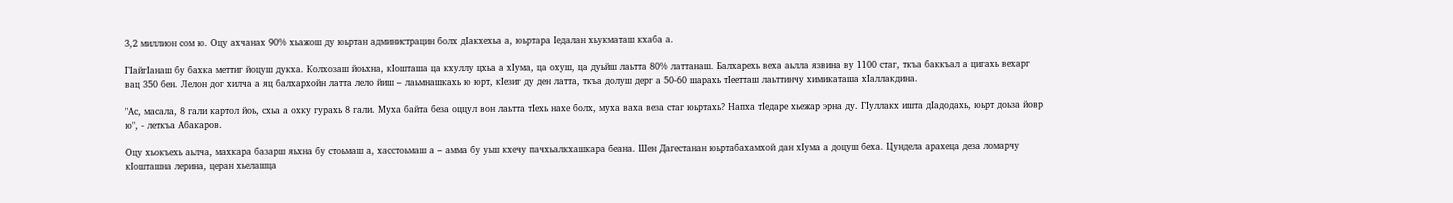3,2 миллион сом ю. Оцу ахчанах 90% хьажош ду юьртан администрацин болх дIакхехьа а, юьртара Iедалан хьукматаш кхаба а.

ГIайгIанаш бу бахка меттиг йоцуш дукха. Колхозаш йоьхна, кIошташа ца кхуллу цхьа а хIума, ца охуш, ца дуьйш лаьтта 80% латтанаш. Балхарехь веха аьлла язвина ву 1100 стаг, ткъа баккъал а цигахь вехарг вац 350 бен. Лелон дог хилча а яц балхархойн латта лело йиш – лаьмнашкахь ю юрт, кIезиг ду ден латта, ткъа долуш дерг а 50-60 шарахь тIеетташ лаьттинчу химикаташа хIаллакдина.

"Ас, масала, 8 гали картол йоь, схьа а охку гурахь 8 гали. Муха байта беза оццул вон лаьтта тIехь нахе болх, муха ваха веза стаг юьртахь? Напха тIедаре хьежар эрна ду. ГIуллакх ишта дIадодахь, юьрт доьза йовр ю", - леткъа Абакаров.

Оцу хьокъехь аьлча, махкара базарш яьхна бу стоьмаш а, хасстоьмаш а – амма бу уьш кхечу пачхьалкхашкара беана. Шен Дагестанан юьртабахамхой дан хIума а доцуш беха. Цундела арахеца деза ломарчу кIошташна лерина, церан хьелашца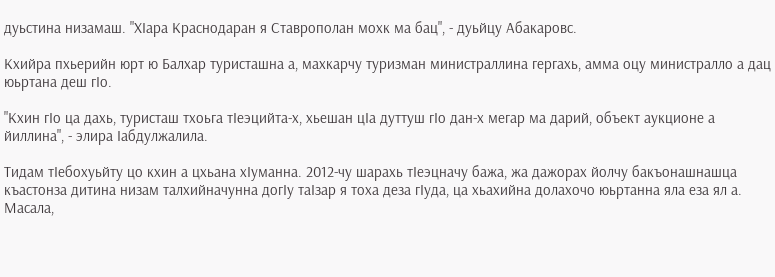дуьстина низамаш. "ХIара Краснодаран я Ставрополан мохк ма бац", - дуьйцу Абакаровс.

Кхийра пхьерийн юрт ю Балхар туристашна а, махкарчу туризман министраллина гергахь, амма оцу министралло а дац юьртана деш гIо.

"Кхин гIо ца дахь, туристаш тхоьга тIеэцийта-х, хьешан цIа дуттуш гIо дан-х мегар ма дарий, объект аукционе а йиллина", - элира Iабдулжалила.

Тидам тIебохуьйту цо кхин а цхьана хIуманна. 2012-чу шарахь тIеэцначу бажа, жа дажорах йолчу бакъонашнашца къастонза дитина низам талхийначунна догIу таIзар я тоха деза гIуда, ца хьахийна долахочо юьртанна яла еза ял а. Масала,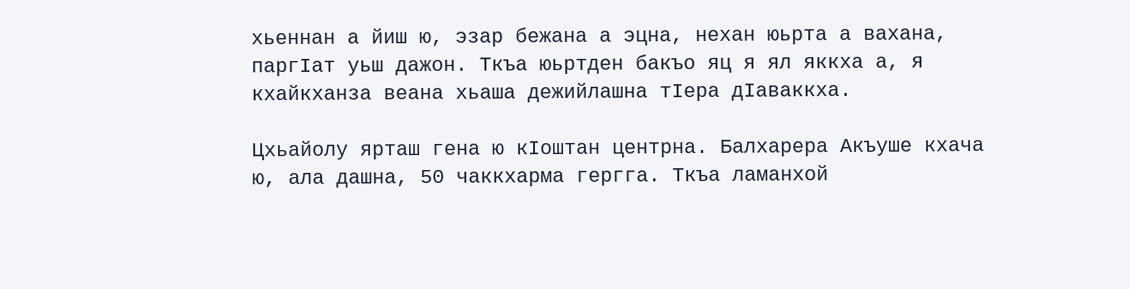хьеннан а йиш ю, эзар бежана а эцна, нехан юьрта а вахана, паргIат уьш дажон. Ткъа юьртден бакъо яц я ял яккха а, я кхайкханза веана хьаша дежийлашна тIера дIаваккха.

Цхьайолу ярташ гена ю кIоштан центрна. Балхарера Акъуше кхача ю, ала дашна, 50 чаккхарма гергга. Ткъа ламанхой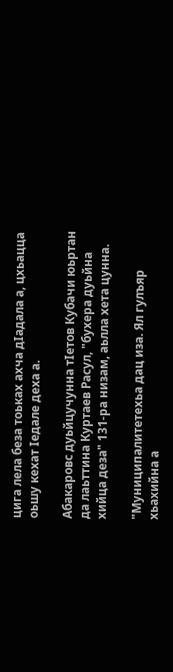цига лела беза тоьках ахча дIадала а, цхьацца оьшу кехат Iедале деха а.

Абакаровс дуьйцучунна тIетов Кубачи юьртан да лаьттина Куртаев Расул, "бухера дуьйна хийца деза" 131-ра низам, аьлла хета цунна.

"Муниципалитетехьа дац иза. Ял гулъяр хьахийна а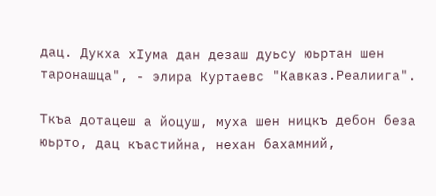дац. Дукха хIума дан дезаш дуьсу юьртан шен таронашца", - элира Куртаевс "Кавказ.Реалиига".

Ткъа дотацеш а йоцуш, муха шен ницкъ дебон беза юьрто, дац къастийна, нехан бахамний,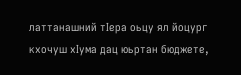латтанашний тIера оьцу ял йоцург кхочуш хIума дац юьртан бюджете,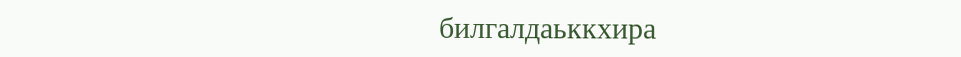билгалдаьккхира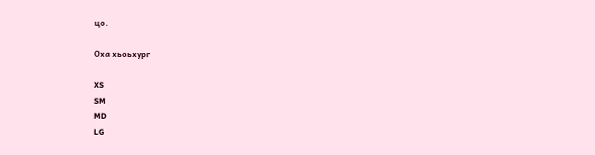цо.

Оха хьоьхург

XS
SM
MD
LG